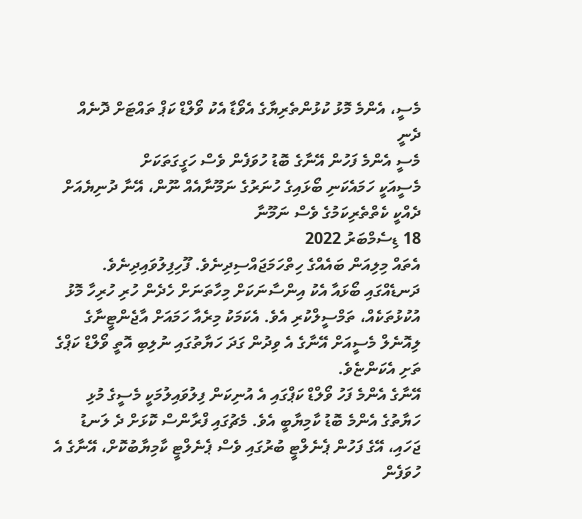މެސީ، އެންމެ މޮޅު ކުޅުންތެރިޔާގެ އެވޯޑާ އެކު ވޯލްޑް ކަޕް ތައްޓަށް ދޮނެއް ދެނީ
މެސީ އެންމެ ފަހުން އޭނާގެ ބޮޑު ހުވަފެން ވެސް ހަގީގަތަކަށް
މެސީއަކީ ހަމައެކަނި ބޯޅައިގެ ހުނަރުގެ ނަމޫނާއެއް ނޫން، އޭނާ ދުނިޔެއަށް ދެއްކީ ކެތްތެރިކަމުގެ ވެސް ނަމޫނާ
18 ޑިސެމްބަރު 2022
އެތައް މިލިއަން ބައެއްގެ ހިތްހަމަޖައްސިދިނެވެ. ފޫހިފިލުވައިދިނެވެ. ދަނޑެއްގައި ބޯޅައާ އެކު އިންސާނަކަށް މިހާތަނަށް ހެދެން ހުރި ހުރިހާ މޮޅު އުކުޅުތަކެއް، ތަމްސީލްކުރި އެވެ. އެކަމަކު މިރެއާ ހަމައަށް އާޖެންޓީނާގެ ލިއޮނެލް މެސީއަށް އޭނާގެ އެ ވިދުން ގަދަ ހަޔާތުގައި ނުލިބި އޮތީ ވޯލްޑް ކަޕްގެ ތަށި އެކަންޏެވެ.
އޭނާގެ އެންމެ ފަހު ވޯލްޑް ކަޕްގައި އެ އުނިކަން ފިލުވައިލުމަކީ މެސީގެ މުޅި ހަޔާތުގެ އެންމެ ބޮޑު ކާމިޔާބީ އެވެ. މެޗުގައި ފްރާންސް ކޮޅަށް ދެ ލަނޑު ޖަހައި، އޭގެ ފަހުން ޕެނެލްޓީ ބުރުގައި ވެސް ޕެނެލްޓީ ކާމިޔާބުކޮށް، އޭނާގެ އެ ހުވަފެން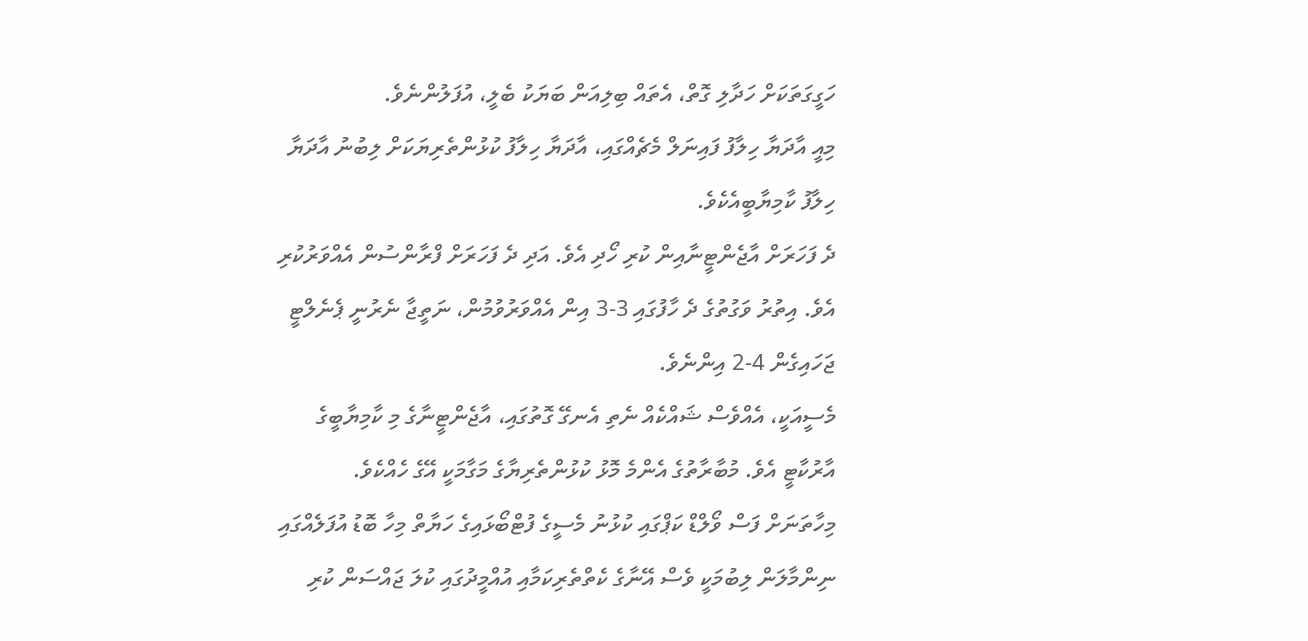ހަގީގަތަކަށް ހަދާލި ގޮތް، އެތައް ބިލިއަން ބަޔަކު ބެލީ، އުފަލުންނެވެ.
މިއީ އާދަޔާ ހިލާފު ފައިނަލް މެޗެއްގައި، އާދަޔާ ހިލާފު ކުޅުންތެރިޔަކަށް ލިބުނު އާދަޔާ ހިލާފު ކާމިޔާބީއެކެވެ.
ދެ ފަހަރަށް އާޖެންޓީނާއިން ކުރި ހޯދި އެވެ. އަދި ދެ ފަހަރަށް ފްރާންސުން އެއްވަރުކުރި އެވެ. އިތުރު ވަގުތުގެ ދެ ހާފުގައި 3-3 އިން އެއްވަރުވުމުން، ނަތީޖާ ނެރުނީ ޕެނެލްޓީ ޖަހައިގެން 4-2 އިންނެވެ.
މެސީއަކީ، އެއްވެސް ޝައްކެއް ނެތި އެނގޭ ގޮތުގައި، އާޖެންޓީނާގެ މި ކާމިޔާބީގެ އާރުކާޓީ އެވެ. މުބާރާތުގެ އެންމެ މޮޅު ކުޅުންތެރިޔާގެ މަގާމަކީ އޭގެ ހެއްކެވެ.
މިހާތަނަށް ފަސް ވޯލްޑް ކަޕްގައި ކުޅުނު މެސީގެ ފުޓްބޯޅައިގެ ހަޔާތް މިހާ ބޮޑު އުފަލެއްގައި ނިންމާލަން ލިބުމަކީ ވެސް އޭނާގެ ކެތްތެރިކަމާއި އުއްމީދުގައި ކުލަ ޖައްސަން ކުރި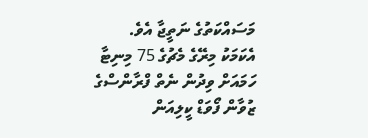މަސައްކަތުގެ ނަތީޖާ އެވެ.
އެކަމަކު މިރޭގެ މެޗުގެ 75 މިނިޓާ ހަމައަށް ވިދުން ނެތް ފްރާންސްގެ ޒުވާން ފޯވަޑް ކީލިއަން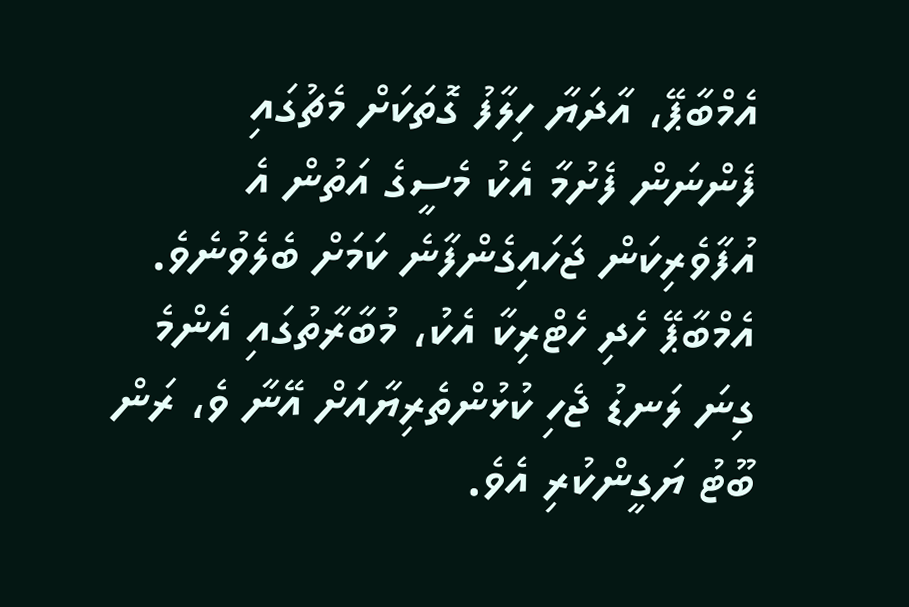އެމްބާޕޭ، އާދަޔާ ހިލާފު ގޮތަކަށް މެޗުގައި ފެންނަން ފެށުމާ އެކު މެސީގެ އަތުން އެ އުފާވެރިކަން ޖަހައިގެންފާނެ ކަމަށް ބެލެވުނެވެ. އެމްބާޕޭ ހެދި ހެޓްރިކާ އެކު، މުބާރާތުގައި އެންމެ ގިނަ ލަނޑު ޖެހި ކުޅުންތެރިޔާއަށް އޭނާ ވެ، ރަން ބޫޓު ޔަގީންކުރި އެވެ.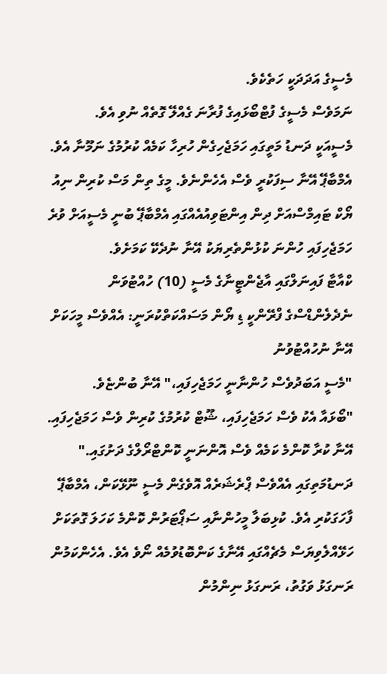މެސީގެ އަދަދަކީ ހަތެކެވެ.
ނަމަވެސް މެސީގެ ފުޓްބޯޅައިގެ ފުރާނަ ގެއްލޭ ގޮތެއް ނުވި އެވެ.
މެސީއަކީ ދަނޑު މަތީގައި ހަމަޖެހިގެން ހުރިހާ ކަމެއް ކުރުމުގެ ނަމޫނާ އެވެ. އެމްބާޕޭ އޭނާ ސިފަކުރީ ވެސް އެހެންނެވެ. މީގެ ތިން މަސް ކުރިން ނިއު ޔޯކް ޓައިމްސްއަށް ދިން އިންޓަވިއުއެއްގައި އެމްބާޕޭ ބުނީ މެސީއަށް ވުރެ ހަމަޖެހިފައި ހުންނަ ކުޅުންތެރިޔަކު އޭނާ ނުދެކޭ ކަމަށެވެ.
ކްއާޓާ ފައިނަލްގައި އާޖެންޓީނާގެ މެސީ (10) ހުއްޓުވަން ނެދެލެންޑްސްގެ ފްރޭންކީ ޑި ޔޯން މަސައްކަތްކުރަނީ: އެއްވެސް މީހަކަށް އޭނާ ނުހުއްޓުވުނު
"މެސީ އަބަދުވެސް ހުންނާނީ ހަމަޖެހިފައި،" އޭނާ ބުންޏެވެ.
"ބޯޅައާ އެކު ވެސް ހަމަޖެހިފައި، ޝޫޓް ކުރުމުގެ ކުރިން ވެސް ހަމަޖެހިފައި. އޭނާ ކުރާ ކޮންމެ ކަމެއް ވެސް އޮންނަނީ ކޮންޓްރޯލްގެ ދަށުގައި."
ދަނޑުމަތިގައި އެއްވެސް ޕްރެޝަރެއް އޮވެގެން މެސީ ނޫޅޭކަން، އެމްބާޕޭ ފާހަގަކުރި އެވެ. ކުޅިބަލާ މީހުންނާއި ސަޕޯޓަރުން ކޮންމެ ކަހަލަ ގޮތަކަށް ހަޅޭއްލެވިޔަސް މެޗެއްގައި އޭނާގެ ކަންބޮޑުވުމެއް ނޯވެ އެވެ. އެހެންކަމުން ރަނގަޅު ވަގުތު، ރަނގަޅު ނިންމުން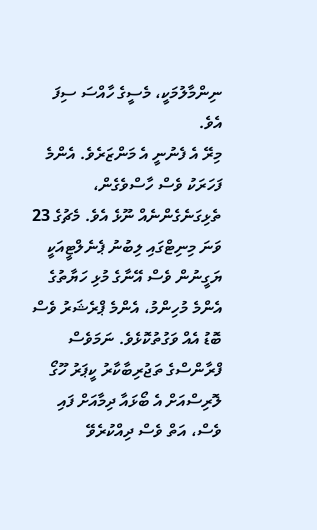ނިންމާލުމަކީ، މެސީގެ ހާއްސަ ސިފަ އެވެ.
މިރޭ އެ ފެނުނީ އެ މަންޒަރެވެ. އެންމެ ފަހަރަކު ވެސް ހާސްވެގެން، ތެޅިގަނެގެންނެއް ނޫޅެ އެވެ. މެޗުގެ 23 ވަނަ މިނިޓްގައި ލިބުނު ޕެނެލްޓީއަކީ ޔަގީނުން ވެސް އޭނާގެ މުޅި ހަޔާތުގެ އެންމެ މުހިންމު، އެންމެ ޕްރެޝަރު ވެސް ބޮޑު އެއް ވަގުތުކޮޅެވެ. ނަމަވެސް ފްރާންސްގެ ތަޖުރިބާކާރު ކީޕަރު ހޫގޯ ލޮރިސްއަށް އެ ބޯޅައާ ދިމާއަށް ފައި ވެސް، އަތް ވެސް ދިއްކުރެވޭ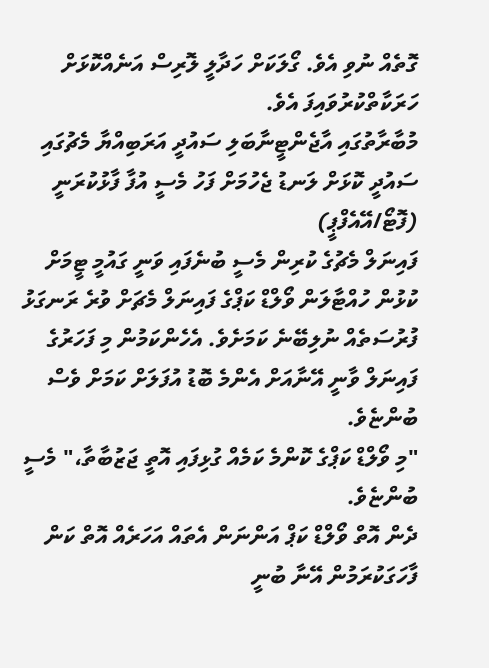ގޮތެއް ނުވި އެވެ. ގޯލަކަށް ހަދާލީ ލޮރިސް އަނެއްކޮޅަށް ހަރަކާތްކުރުވައިފަ އެވެ.
މުބާރާތުގައި އާޖެންޓީނާބަލި ސައުދީ އަރަބިއްޔާ މެޗުގައި ސައުދީ ކޮޅަށް ލަނޑު ޖެހުމަށް ފަހު މެސީ އުފާ ފާޅުކުރަނީ (ފޮޓޯ/އޭއެފްޕީ)
ފައިނަލް މެޗުގެ ކުރިން މެސީ ބުނެފައި ވަނީ ގައުމީ ޓީމަށް ކުޅުން ހުއްޓާލަން ވޯލްޑް ކަޕްގެ ފައިނަލް މެޗަށް ވުރެ ރަނގަޅު ފުރުސަތެއް ނުލިބޭނެ ކަމަށެވެ. އެހެންކަމުން މި ފަހަރުގެ ފައިނަލް ވާނީ އޭނާއަށް އެންމެ ބޮޑު އުފަލަށް ކަމަށް ވެސް ބުންޏެވެ.
"މި ވޯލްޑް ކަޕްގެ ކޮންމެ ކަމެއް ގުޅިފައި އޮތީ ޖަޒުބާތާ،" މެސީ ބުންޏެވެ.
ދެން އޮތް ވޯލްޑް ކަޕް އަންނަން އެތައް އަހަރެއް އޮތް ކަން ފާހަގަކުރަމުން އޭނާ ބުނީ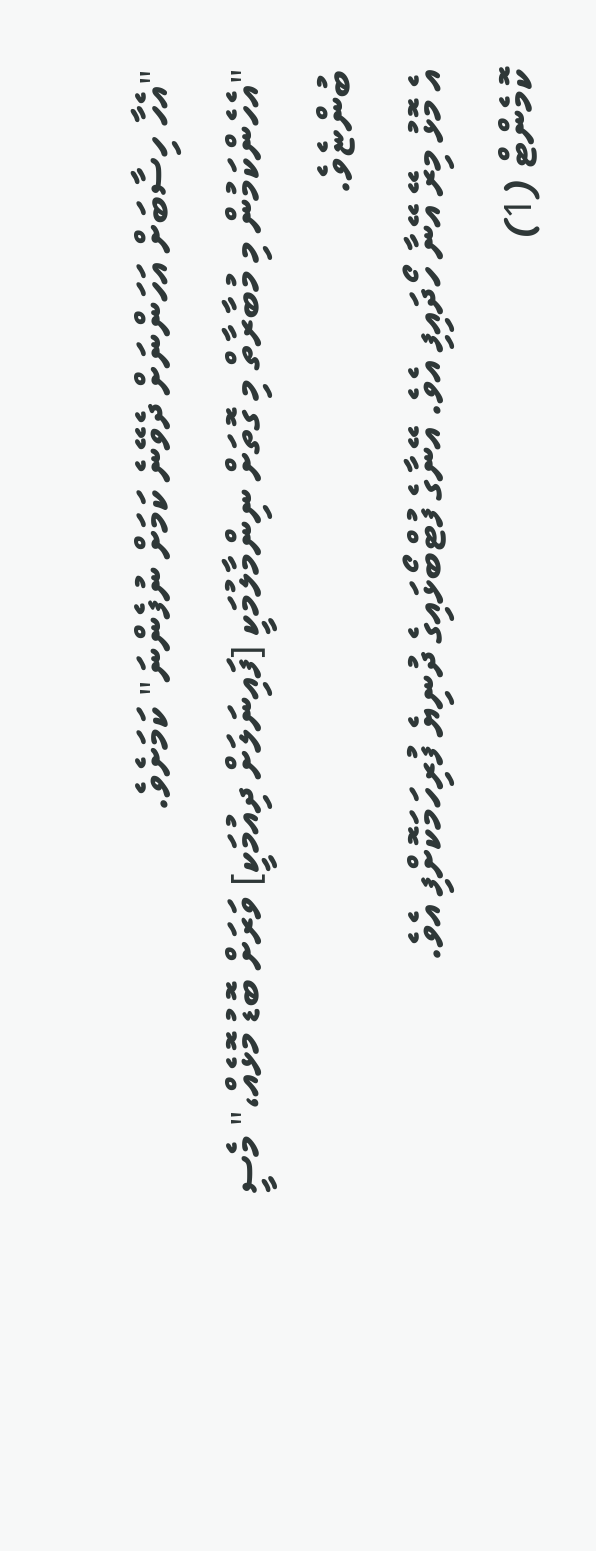"އެހާ ހިސާބަށް އަހަންނަށް ދެވޭނެ ކަމަށް ނުފެންނަ" ކަމަށެވެ.
"އެހެންކަމުން މި މުބާރާތް މި ގޮތަށް ނިންމާލުމަކީ [ފައިނަލަށް ދިއުމަކީ] ވަރަށް ބޮޑު މޮޅެއް،" މެސީ ބުންޏެވެ.
އެ މޮޅު މިރޭ އޭނާ ހޯދައިފި އެވެ. އޭނާގެ ފުޓްބޯޅައިގެ ދުނިޔެ ފުރިހަމަކޮށްފި އެވެ.
ކޮމެންޓް (1)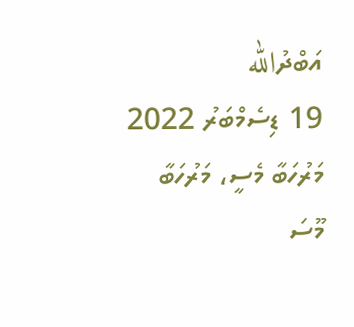އަބްދުالله
19 ޑިސެމްބަރު 2022
މަރުހަބާ މެސީ، މަރުހަބާ މޫސަ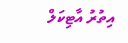އިތުރު އާޓިކަލް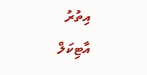އިތުރު އާޓިކަލް